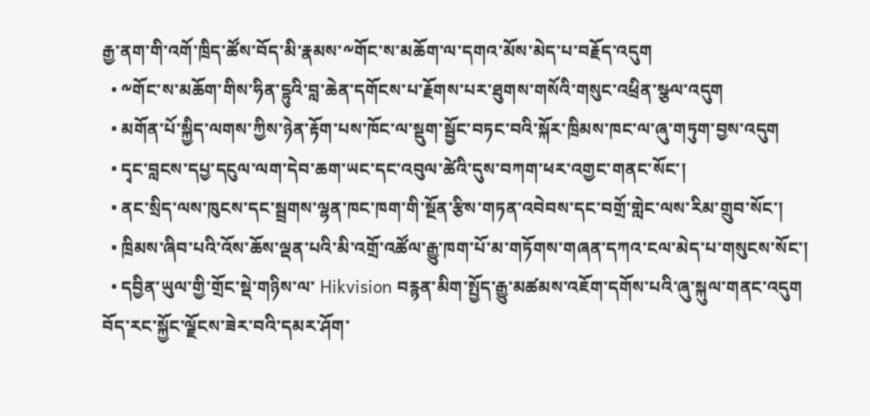རྒྱ་ནག་གི་འགོ་ཁྲིད་ཚོས་བོད་མི་རྣམས་༸གོང་ས་མཆོག་ལ་དགའ་མོས་མེད་པ་བརྗོད་འདུག
  • ༸གོང་ས་མཆོག་གིས་ཧིན་དྷུའི་བླ་ཆེན་དགོངས་པ་རྗོགས་པར་ཐུགས་གསོའི་གསུང་འཕྲིན་སྩལ་འདུག
  • མགོན་པོ་སྐྱིད་ལགས་ཀྱིས་ཉེན་རྟོག་པས་ཁོང་ལ་སྡུག་སྦྱོང་བཏང་བའི་སྐོར་ཁྲིམས་ཁང་ལ་ཞུ་གཏུག་བྱས་འདུག
  • དྭང་བླངས་དཔྱ་དངུལ་ལག་དེབ་ཆག་ཡང་དང་འབུལ་ཚེའི་དུས་བཀག་ཕར་འགྱང་གནང་སོང་།
  • ནང་སྲིད་ལས་ཁུངས་དང་སྦྲགས་ལྷན་ཁང་ཁག་གི་སྔོན་རྩིས་གཏན་འབེབས་དང་བགྲོ་གླེང་ལས་རིམ་གྲུབ་སོང་།
  • ཁྲིམས་ཞིབ་པའི་འོས་ཆོས་ལྡན་པའི་མི་འགྲོ་འཚོལ་རྒྱུ་ཁག་པོ་མ་གཏོགས་གཞན་དཀའ་ངལ་མེད་པ་གསུངས་སོང་།
  • དབྱིན་ཡུལ་གྱི་གྲོང་སྡེ་གཉིས་ལ་ Hikvision བརྙན་མིག་སྤྱོད་རྒྱུ་མཚམས་འཇོག་དགོས་པའི་ཞུ་སྐུལ་གནང་འདུག
བོད་རང་སྐྱོང་ལྗོངས་ཟེར་བའི་དམར་ཤོག་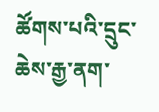ཚོགས་པའི་དྲུང་ཆེས་རྒྱ་ནག་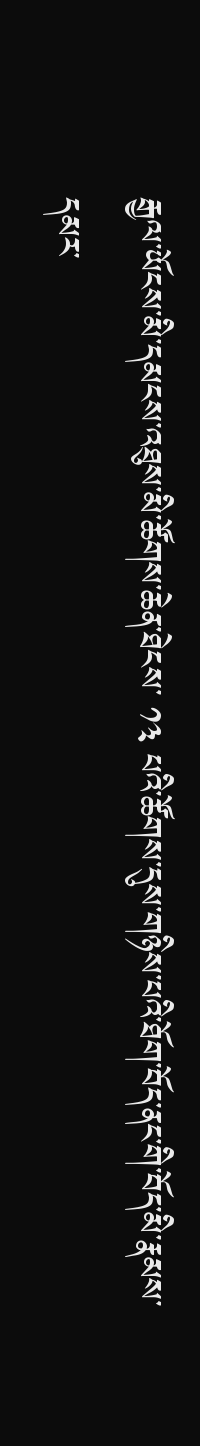རྒྱལ་ཡོངས་མི་དམངས་འཐུས་མི་ཚོགས་ཆེན་ཐེངས་ ༡༣ པའི་ཚོགས་དུས་གཉིས་པའི་ཐོག་བོད་ནང་གི་བོད་མི་རྣམས་དམར་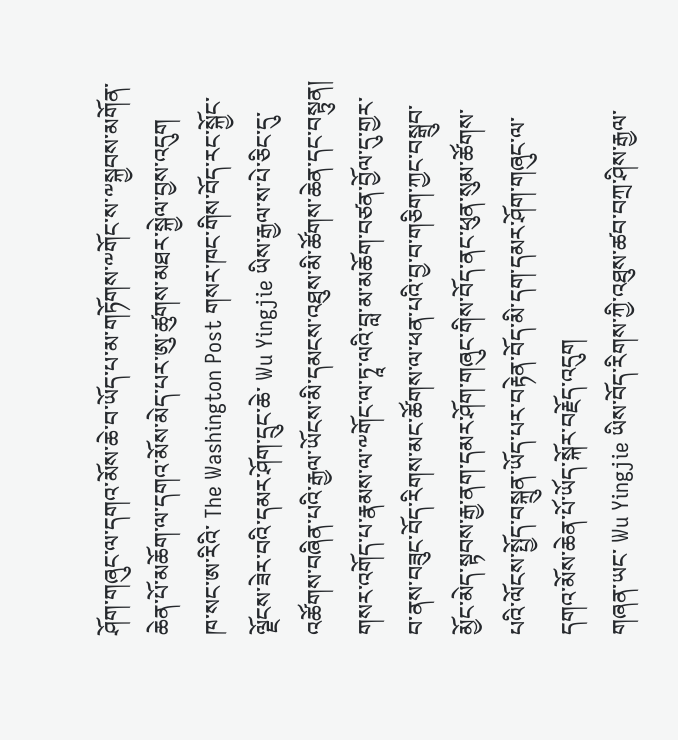ཤོག་གཞུང་ལ་དགའ་མོས་ཆེ་བ་ཡོད་པ་མ་གཏོགས་༸གོང་ས་༸སྐྱབས་མགོན་ཆེན་པོ་མཆོག་ལ་དགའ་མོས་མེད་པར་ཨུ་ཚུགས་མཐར་སྐྱེལ་བྱས་འདུག
ཁ་སང་ཨ་རིའི་ The Washington Post གསར་ཁང་གིས་བོད་རང་སྐྱོང་ལྗོངས་ཟེར་བའི་དམར་ཤོག་དྲུང་ཆེ་ Wu Yingjie ཡིས་རྒྱལ་ས་པེ་ཅིང་དུ་འཚོགས་བཞིན་པའི་རྒྱལ་ཡོངས་མི་དམངས་འཐུས་མི་ཚོགས་ཆེན་དང་བསྟུན། གསར་འགོད་པ་རྣམས་ལ་༸གོང་ལ་ཏཱ་ལའི་བླ་མ་མཆོག་བཙན་བྱོལ་དུ་གྱར་བ་ནས་བཟུང་བོད་རིགས་མང་ཚོགས་ལ་ཕན་པའི་བྱ་བ་གཅིག་ཀྱང་བསྒྲུབ་མྱོང་མེད་སྟབས་རྒྱ་ནག་དམར་ཤོག་གཞུང་གིས་བོད་ནང་ཕུན་སུམ་ཚོགས་པའི་ལོངས་སྤྱོད་བསྐྲུན་ཡོད་པར་བརྟེན་བོད་མི་དག་དམར་ཤོག་གཞུང་ལ་དགའ་མོས་ཆེན་པོ་ཡོད་སྐོར་བརྗོད་འདུག
གཞན་ཡང་ Wu Yingjie ཡིས་བོད་རིགས་ཀྱི་འཐུས་ཚབ་བཀྲ་ཤིས་རྒྱལ་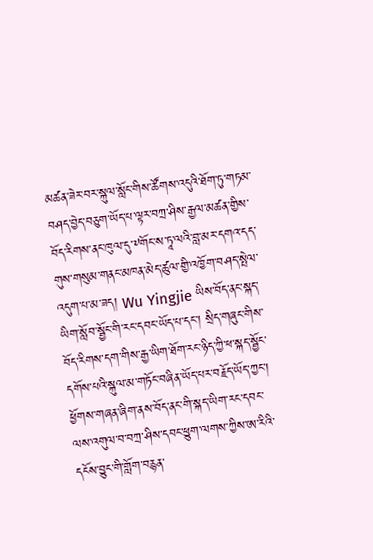མཚན་ཟེར་བར་སྐུལ་སློང་གིས་ཚོགས་འདུའི་ཐོག་ཏུ་གཏམ་བཤད་བྱེད་བཅུག་ཡོད་པ་ལྟར་བཀྲ་ཤིས་རྒྱལ་མཚན་གྱིས་བོད་རིགས་ནང་ཁུལ་དུ་༸གོང་ས་ཏཱ་ལའི་བླ་མར་དགའ་དད་གུས་གསུམ་གནང་མཁན་མེད་ཚུལ་གྱི་འཁྱོག་བཤད་སྤེལ་འདུག་པ་མ་ཟད། Wu Yingjie ཡིས་བོད་ནང་སྐད་ཡིག་སློབ་སྦྱོང་གི་རང་དབང་ཡོད་པ་དང་། སྲིད་གཞུང་གིས་བོད་རིགས་དག་གིས་རྒྱ་ཡིག་ཐོག་རང་ཉིད་ཀྱི་ཕ་སྐད་སྦྱོང་དགོས་པའི་སྐུལ་མ་གཏོང་བཞིན་ཡོད་པར་བརྗོད་ཡོད་ཀྱང་། ཕྱོགས་གཞན་ཞིག་ནས་བོད་ནང་གི་སྐད་ཡིག་རང་དབང་ལས་འགུལ་བ་བཀྲ་ཤིས་དབང་ཕྱུག་ལགས་ཀྱིས་ཨ་རིའི་དངོས་བྱུང་གི་གློག་བརྙན་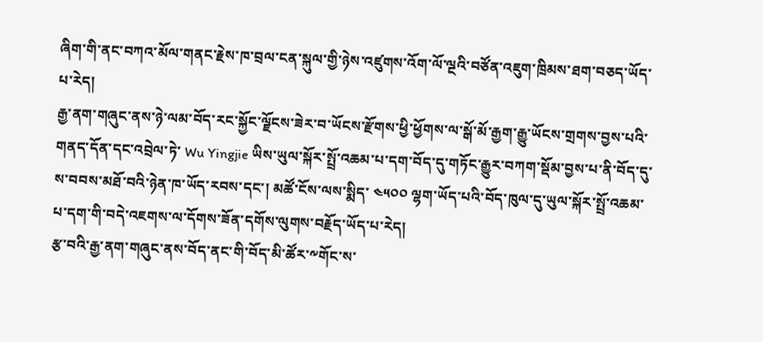ཞིག་གི་ནང་བཀའ་མོལ་གནང་རྗེས་ཁ་བྲལ་ངན་སྐུལ་གྱི་ཉེས་འཛུགས་འོག་ལོ་ལྔའི་བཙོན་འཇུག་ཁྲིམས་ཐག་བཅད་ཡོད་པ་རེད།
རྒྱ་ནག་གཞུང་ནས་ཉེ་ལམ་བོད་རང་སྐྱོང་ལྗོངས་ཟེར་བ་ཡོངས་རྫོགས་ཕྱི་ཕྱོགས་ལ་སྒོ་མོ་རྒྱག་རྒྱུ་ཡོངས་གྲགས་བྱས་པའི་གནད་དོན་དང་འབྲེལ་ཏེ་ Wu Yingjie ཡིས་ཡུལ་སྐོར་སྤྲོ་འཆམ་པ་དག་བོད་དུ་གཏོང་རྒྱུར་བཀག་སྡོམ་བྱས་པ་ནི་བོད་དུ་ས་བབས་མཐོ་བའི་ཉེན་ཁ་ཡོད་རབས་དང་། མཚོ་ངོས་ལས་སྨིད་ ༤༥༠༠ ལྷག་ཡོད་པའི་བོད་ཁུལ་དུ་ཡུལ་སྐོར་སྤྲོ་འཆམ་པ་དག་གི་བདེ་འཇགས་ལ་དོགས་ཟོན་དགོས་ལུགས་བརྗོད་ཡོད་པ་རེད།
རྩ་བའི་རྒྱ་ནག་གཞུང་ནས་བོད་ནང་གི་བོད་མི་ཚོར་༸གོང་ས་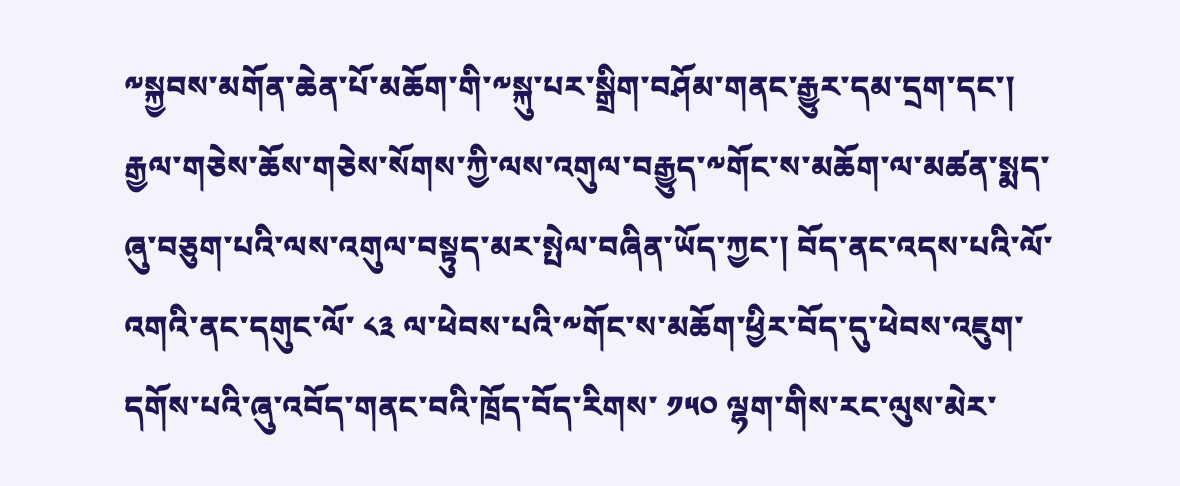༸སྐྱབས་མགོན་ཆེན་པོ་མཆོག་གི་༸སྐུ་པར་སྒྲིག་བཤོམ་གནང་རྒྱུར་དམ་དྲག་དང་། རྒྱལ་གཅེས་ཆོས་གཅེས་སོགས་ཀྱི་ལས་འགུལ་བརྒྱུད་༸གོང་ས་མཆོག་ལ་མཚན་སྨད་ཞུ་བཅུག་པའི་ལས་འགུལ་བསྟུད་མར་སྤེལ་བཞིན་ཡོད་ཀྱང་། བོད་ནང་འདས་པའི་ལོ་འགའི་ནང་དགུང་ལོ་ ༨༣ ལ་ཕེབས་པའི་༸གོང་ས་མཆོག་ཕྱིར་བོད་དུ་ཕེབས་འཇུག་དགོས་པའི་ཞུ་འབོད་གནང་བའི་ཁྲོད་བོད་རིགས་ ༡༥༠ ལྷག་གིས་རང་ལུས་མེར་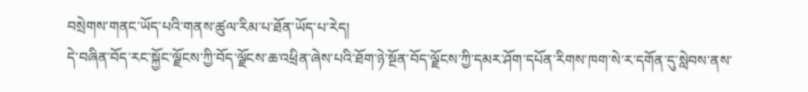བསྲེགས་གནང་ཡོད་པའི་གནས་ཚུལ་རིམ་པ་ཐོན་ཡོད་པ་རེད།
དེ་བཞིན་བོད་རང་སྐྱོང་ལྗོངས་ཀྱི་བོད་ལྗོངས་ཆ་འཕྲིན་ཞེས་པའི་ཐོག་ཉེ་སྔོན་བོད་ལྗོངས་ཀྱི་དམར་ཤོག་དཔོན་རིགས་ཁག་སེ་ར་དགོན་དུ་སླེབས་ནས་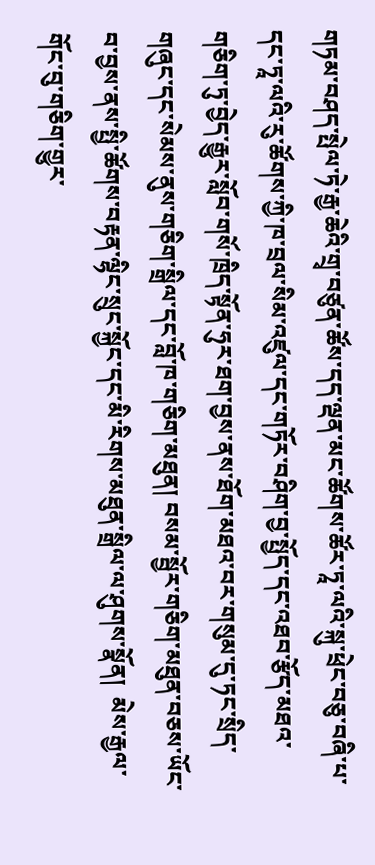གཏམ་བཤད་སྤེལ་ཏེ་རྒྱ་ཆེའི་གྲྭ་བཙུན་ཚོས་དད་ལྡན་མང་ཚོགས་ཚོར་ཏཱ་ལའི་སྐུ་ཕྲེང་བཅུ་བཞི་པ་དང་ཏཱ་ལའི་རུ་ཚོགས་ཀྱི་ཁ་བྲལ་སིམ་འཛུལ་དང་གཏོར་བཤིག་བྱ་སྤྱོད་དང་འཐབ་རྩོད་མཐའ་གཅིག་ཏུ་བྱེད་རྒྱུར་སློབ་གསོ་ཁྲིད་སྟོན་ཧུར་ཐག་བྱས་ནས་ཐོག་མཐའ་བར་གསུམ་དུ་ཏང་སྲིད་གཞུང་དང་སེམས་ནུས་གཅིག་སྒྲིལ་དང་བློ་ཁ་གཅིག་མཐུན། བསམ་སྦྱོར་གཅིག་མཐུན་བཅས་ཡོང་བ་བྱས་ནས་སྤྱི་ཚོགས་བརྟན་ལྷིང་སྲུང་སྐྱོང་དང་མི་རིགས་མཐུན་སྒྲིལ་ལ་ཤུགས་སྣོན།  མེས་རྒྱལ་གོང་བུ་གཅིག་གྱུར་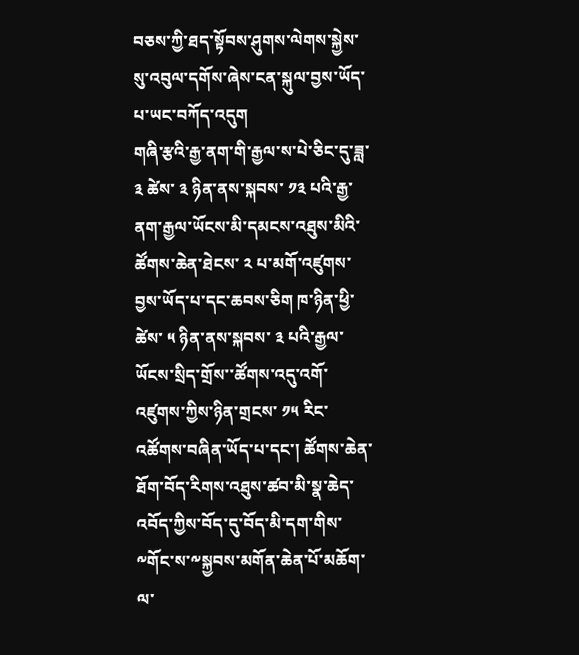བཅས་ཀྱི་ཐད་སྟོབས་ཤུགས་ལེགས་སྐྱེས་སུ་འབུལ་དགོས་ཞེས་ངན་སྐུལ་བྱས་ཡོད་པ་ཡང་བཀོད་འདུག
གཞི་རྩའི་རྒྱ་ནག་གི་རྒྱལ་ས་པེ་ཅིང་དུ་ཟླ་ ༣ ཚེས་ ༣ ཉིན་ནས་སྐབས་ ༡༣ པའི་རྒྱ་ནག་རྒྱལ་ཡོངས་མི་དམངས་འཐུས་མིའི་ཚོགས་ཆེན་ཐེངས་ ༢ པ་མགོ་འཛུགས་བྱས་ཡོད་པ་དང་ཆབས་ཅིག ཁ་ཉིན་ཕྱི་ཚེས་ ༥ ཉིན་ནས་སྐབས་ ༣ པའི་རྒྱལ་ཡོངས་སྲིད་གྲོས་་ཚོགས་འདུ་འགོ་འཛུགས་ཀྱིས་ཉིན་གྲངས་ ༡༥ རིང་འཚོགས་བཞིན་ཡོད་པ་དང་། ཚོགས་ཆེན་ཐོག་བོད་རིགས་འཐུས་ཚབ་མི་སྣ་ཆེད་འབོད་ཀྱིས་བོད་དུ་བོད་མི་དག་གིས་༸གོང་ས་༸སྐྱབས་མགོན་ཆེན་པོ་མཆོག་ལ་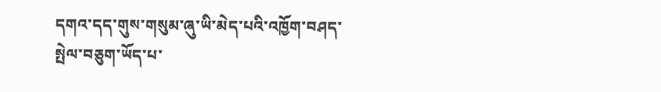དགའ་དད་གུས་གསུམ་ཞུ་ཡི་མེད་པའི་འཁྱོག་བཤད་སྤེལ་བཅུག་ཡོད་པ་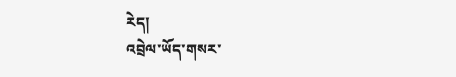རེད།
འབྲེལ་ཡོད་གསར་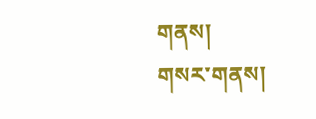གནས།
གསར་གནས།